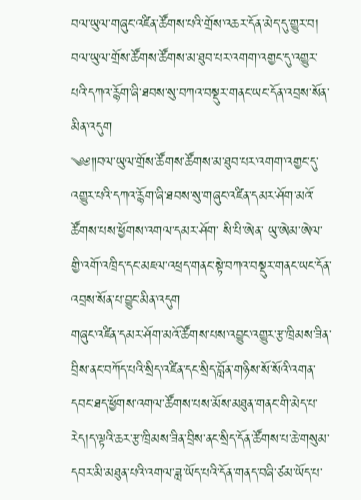བལ་ཡུལ་གཞུང་འཛིན་ཚོགས་པའི་གྲོས་འཆར་དོན་མེད་དུ་གྱུར་བ།
བལ་ཡུལ་གྲོས་ཚོགས་ཚོགས་མ་ཐུབ་པར་འགག་འགྱང་དུ་འགྱུར་པའི་དཀའ་རྙོག་ཞི་ཐབས་སུ་བཀའ་བསྡུར་གནང་ཡང་དོན་འབྲས་སོན་མིན་འདུག
༄༅༎བལ་ཡུལ་གྲོས་ཚོགས་ཚོགས་མ་ཐུབ་པར་འགག་འགྱང་དུ་འགྱུར་པའི་དཀའ་རྙོག་ཞི་ཐབས་སུ་གཞུང་འཛིན་དམར་ཤོག་མའོ་ཚོགས་པས་ཕྱོགས་འགལ་དམར་ཤོག་ སི་པི་ཨེན་ ཡུ་ཨེམ་ཨེལ་ གྱི་འགོ་འཁྲིད་དང་མཇལ་འཕྲད་གནང་སྟེ་བཀའ་བསྡུར་གནང་ཡང་དོན་འབྲས་སོན་པ་བྱུང་མིན་འདུག
གཞུང་འཛིན་དམར་ཤོག་མའོ་ཚོགས་པས་འབྱུང་འགྱུར་རྩ་ཁྲིམས་ཟིན་བྲིས་ནང་བཀོད་པའི་སྲིད་འཛིན་དང་སྲིད་བློན་གཉིས་སོ་སོའི་འགན་དབང་ཐད་ཕྱོགས་འགལ་ཚོགས་པས་མོས་མཐུན་གནང་གི་མེད་པ་རེད།ད་ལྟའི་ཆར་རྩ་ཁྲིམས་ཟིན་བྲིས་ནང་སྲིད་དོན་ཚོགས་པ་ཆེ་གསུམ་དབར་མི་མཐུན་པའི་འགལ་ཟླ་ཡོད་པའི་དོན་གནད་བཞི་ཙམ་ཡོད་པ་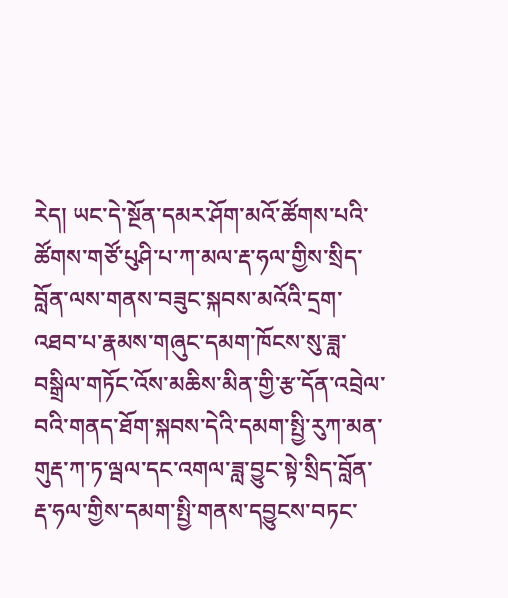རེད། ཡང་དེ་སྔོན་དམར་ཤོག་མའོ་ཚོགས་པའི་ཚོགས་གཙོ་པུཤི་པ་ཀ་མལ་རྡ་ཧལ་གྱིས་སྲིད་བློན་ལས་གནས་བཟུང་སྐབས་མའོའི་དྲག་འཐབ་པ་རྣམས་གཞུང་དམག་ཁོངས་སུ་ཟླ་བསྒྲིལ་གཏོང་འོས་མཆིས་མིན་གྱི་རྩ་དོན་འབྲེལ་བའི་གནད་ཐོག་སྐབས་དེའི་དམག་སྤྱི་རུཀ་མན་གུརྡ་ཀ་ཏ་ལྦལ་དང་འགལ་ཟླ་བྱུང་སྟེ་སྲིད་བློན་རྡ་ཧལ་གྱིས་དམག་སྤྱི་གནས་དབྱུངས་བཏང་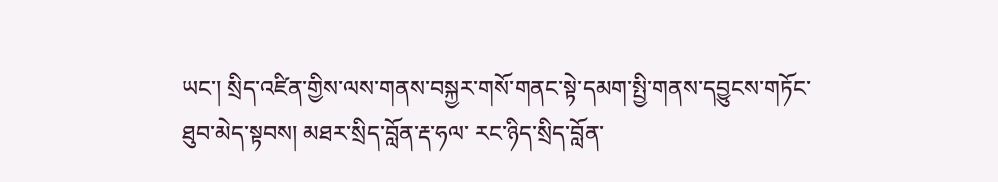ཡང་། སྲིད་འཛིན་གྱིས་ལས་གནས་བསྐྱར་གསོ་གནང་སྟེ་དམག་སྤྱི་གནས་དབྱུངས་གཏོང་ཐུབ་མེད་སྟབས། མཐར་སྲིད་བློན་རྡ་ཧལ་ རང་ཉིད་སྲིད་བློན་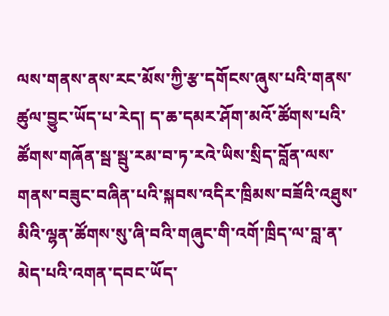ལས་གནས་ནས་རང་མོས་ཀྱི་རྩ་དགོངས་ཞུས་པའི་གནས་ཚུལ་བྱུང་ཡོད་པ་རེད། ད་ཆ་དམར་ཤོག་མའོ་ཚོགས་པའི་ཚོགས་གཞོན་སྦ་སྦུ་རམ་བ་ཏ་རའེ་ཡིས་སྲིད་བློན་ལས་གནས་བཟུང་བཞིན་པའི་སྐབས་འདིར་ཁྲིམས་བཟོའི་འཐུས་མིའི་ལྷན་ཚོགས་སུ་ཞི་བའི་གཞུང་གི་འགོ་ཁྲིད་ལ་བླ་ན་མེད་པའི་འགན་དབང་ཡོད་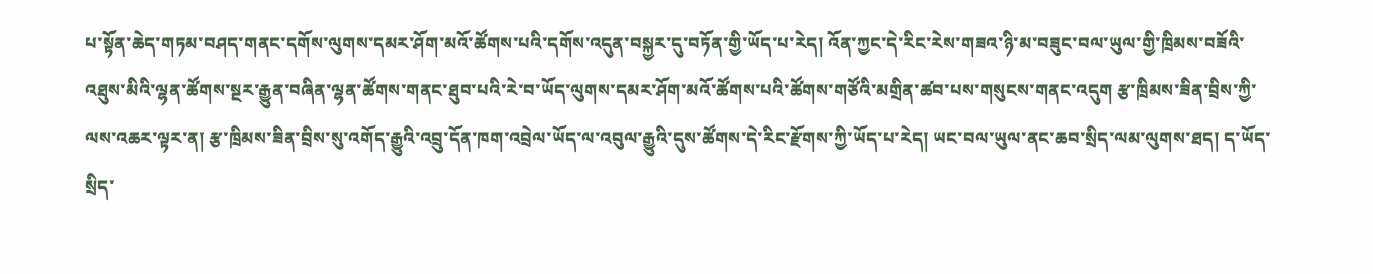པ་སྟོན་ཆེད་གཏམ་བཤད་གནང་དགོས་ལུགས་དམར་ཤོག་མའོ་ཚོགས་པའི་དགོས་འདུན་བསྐྱར་དུ་བཏོན་གྱི་ཡོད་པ་རེད། འོན་ཀྱང་དེ་རིང་རེས་གཟའ་ཉི་མ་བཟུང་བལ་ཡུལ་གྱི་ཁྲིམས་བཟོའི་འཐུས་མིའི་ལྷན་ཚོགས་སྔར་རྒྱུན་བཞིན་ལྷན་ཚོགས་གནང་ཐུབ་པའི་རེ་བ་ཡོད་ལུགས་དམར་ཤོག་མའོ་ཚོགས་པའི་ཚོགས་གཙོའི་མགྲིན་ཚབ་པས་གསུངས་གནང་འདུག རྩ་ཁྲིམས་ཟིན་བྲིས་ཀྱི་ལས་འཆར་ལྟར་ན། རྩ་ཁྲིམས་ཟིན་བྲིས་སུ་འགོད་རྒྱུའི་འབྲུ་དོན་ཁག་འབྲེལ་ཡོད་ལ་འབུལ་རྒྱུའི་དུས་ཚོགས་དེ་རིང་རྫོགས་ཀྱི་ཡོད་པ་རེད། ཡང་བལ་ཡུལ་ནང་ཆབ་སྲིད་ལམ་ལུགས་ཐད། ད་ཡོད་སྲིད་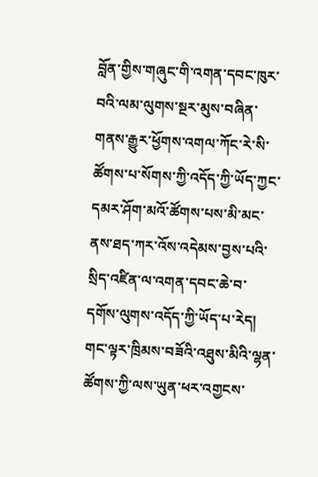བློན་གྱིས་གཞུང་གི་འགན་དབང་ཁུར་བའི་ལམ་ལུགས་སྔར་མུས་བཞིན་གནས་རྒྱུར་ཕྱོགས་འགལ་ཀོང་རེ་སི་ཚོགས་པ་སོགས་ཀྱི་འདོད་ཀྱི་ཡོད་ཀྱང་དམར་ཤོག་མའོ་ཚོགས་པས་མི་མང་ནས་ཐད་ཀར་འོས་འདེམས་བྱས་པའི་སྲིད་འཛིན་ལ་འགན་དབང་ཆེ་བ་དགོས་ལུགས་འདོད་ཀྱི་ཡོད་པ་རེད། གང་ལྟར་ཁྲིམས་བཟོའི་འཐུས་མིའི་ལྷན་ཚོགས་ཀྱི་ལས་ཡུན་ཕར་འགྱངས་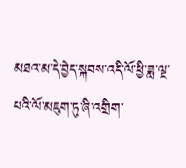མཐའ་མ་དེ་བྱེད་སྐབས་འདི་ལོ་ཕྱི་ཟླ་ལྔ་པའི་ལོ་མཇུག་ཏུ་ཞི་འགྲིག་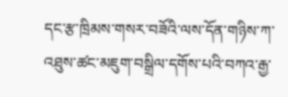དང་རྩ་ཁྲིམས་གསར་བཟོའི་ལས་དོན་གཉིས་ཀ་འཐུས་ཚང་མཇུག་བསྒྲིལ་དགོས་པའི་བཀའ་རྒྱ་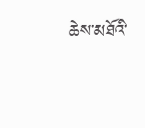ཆེས་མཐོའི་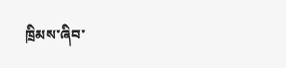ཁྲིམས་ཞིབ་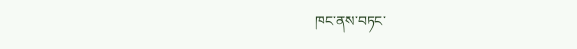ཁང་ནས་བཏང་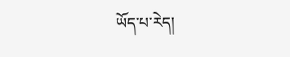ཡོད་པ་རེད།